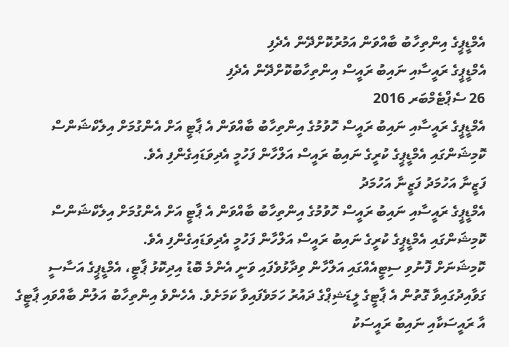އެމްޑީޕީގެ އިންތިހާބު ބާއްވަން އަމުރުކޮށްދޭން އެދެފި
އެމްޑީޕީގެ ރައީސާއި ނައިބު ރައީސް އިންތިހާބުކޮށްދޭން އެދެފި
26 ސެޕްޓެމްބަރ 2016
އެމްޑީޕީގެ ރައީސާއި ނައިބު ރައީސް ހޮވުމުގެ އިންތިހާބު ބާއްވަން އެ ޕާޓީ އަށް އެންގުމަށް އިލެކްޝަންސް ކޮމިޝަންގައި އެމްޑީޕީގެ ކުރީގެ ނައިބު ރައީސް އަލްހާން ފަހުމީ އެދިވަޑައިގެންފި އެވެ.
ފަޒީނާ އަހުމަދު ފަޒީނާ އަހުމަދު
އެމްޑީޕީގެ ރައީސާއި ނައިބު ރައީސް ހޮވުމުގެ އިންތިހާބު ބާއްވަން އެ ޕާޓީ އަށް އެންގުމަށް އިލެކްޝަންސް ކޮމިޝަންގައި އެމްޑީޕީގެ ކުރީގެ ނައިބު ރައީސް އަލްހާން ފަހުމީ އެދިވަޑައިގެންފި އެވެ.
ކޮމިޝަނަށް ފޮނުވި ސިޓީއެއްގައި އަލްހާން ވިދާޅުވެފައި ވަނީ އެންމެ ބޮޑު އިދިކޮޅު ޕާޓީ، އެމްޑީޕީގެ އަސާސީ ގަވާއިދުގައިވާ ގޮތުން އެ ޕާޓީގެ ލީޑަޝިޕްގެ ދައުރު ހަމަވެފައިވާ ކަމަށެވެ. އެހެންވެ އިންތިހާބު އަލުން ބާއްވައި ޕާޓީގެ އާ ރައީސަކާއި ނައިބު ރައީސަކު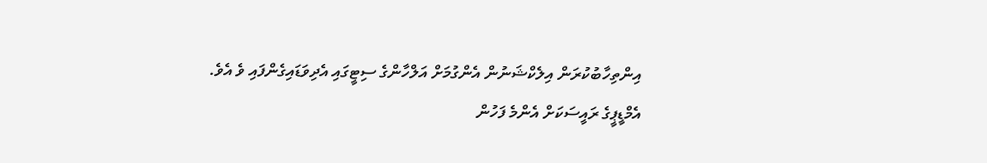އިންތިހާބުކުރަން އިލެކްޝަނުން އެންގުމަށް އަލްހާންގެ ސިޓީގައި އެދިވަޑައިގެންފައި ވެ އެވެ.
އެމްޑީޕީގެ ރައީސަކަށް އެންމެ ފަހުން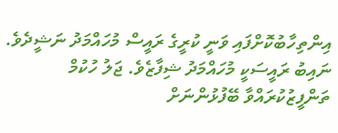އިންތިހާބުކޮށްފައި ވަނީ ކުރީގެ ރައީސް މުހައްމަދު ނަޝީދެވެ. ނައިބު ރައީސަކީ މުހައްމަދު ޝިފާޒެވެ. ޖަލު ހުކުމް ތަންފީޒުކުރައްވާ ބޭފުޅުންނަށް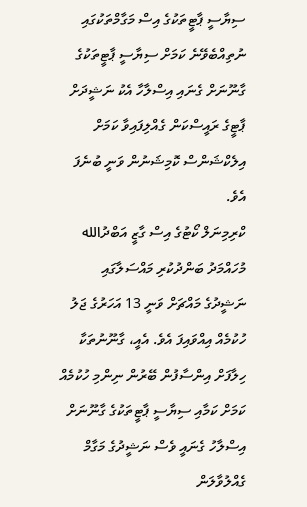ސިޔާސީ ޕާޓީތަކުގެ އިސް މަގާމްތަކުގައި ނުތިއްބެވޭނެ ކަމަށް ސިޔާސީ ޕާޓީތަކުގެ ގާނޫނަށް ގެނައި އިސްލާހާ އެކު ނަޝީދަށް ޕާޓީގެ ރައީސްކަން ގެއްލިފައިވާ ކަމަށް އިލެކްޝަންސް ކޮމިޝަނުން ވަނީ ބުނެފަ އެވެ.
ކްރިމިނަލް ކޯޓުގެ އިސް ގާޒީ އަބްދުالله މުހައްމަދު ބަންދުކުރި މައްސަލާގައި ނަޝީދުގެ މައްޗަށް ވަނީ 13 އަހަރުގެ ޖަލު ހުކުމެއް އިއްވައިފަ އެވެ. އެއީ، ގާނޫނުތަކާ ހިލާފަށް އިންސާފުން ބޭރުން ނިންމި ހުކުމެއް ކަމަށް ކަމާއި ސިޔާސީ ޕާޓީތަކުގެ ގާނޫނަށް އިސްލާހު ގެނައީ ވެސް ނަޝީދުގެ މަގާމް ގެއްލުވާލަން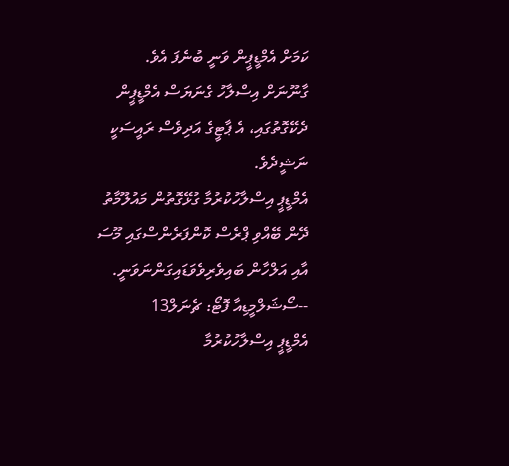ކަމަށް އެމްޑީޕީން ވަނީ ބުނެފަ އެވެ.
ގާނޫނަށް އިސްލާހު ގެނަޔަސް އެމްޑީޕީން ދެކޭގޮތުގައި، އެ ޕާޓީގެ އަދިވެސް ރައީސަކީ ނަޝީދެވެ.
އެމްޑީޕީ އިސްލާހުކުރުމާ ގުޅޭގޮތުން މައުލޫމާތު ދޭން ބޭއްވި ޕްރެސް ކޮންފަރެންސްގައި މޫސަ އާއި އަލްހާން ބައިވެރިވެވަޑައިގަންނަވަނީ. --ސޯޝަލްމީޑިއާ ފޮޓޯ: ޗެނަލް13
އެމްޑީޕީ އިސްލާހުކުރުމާ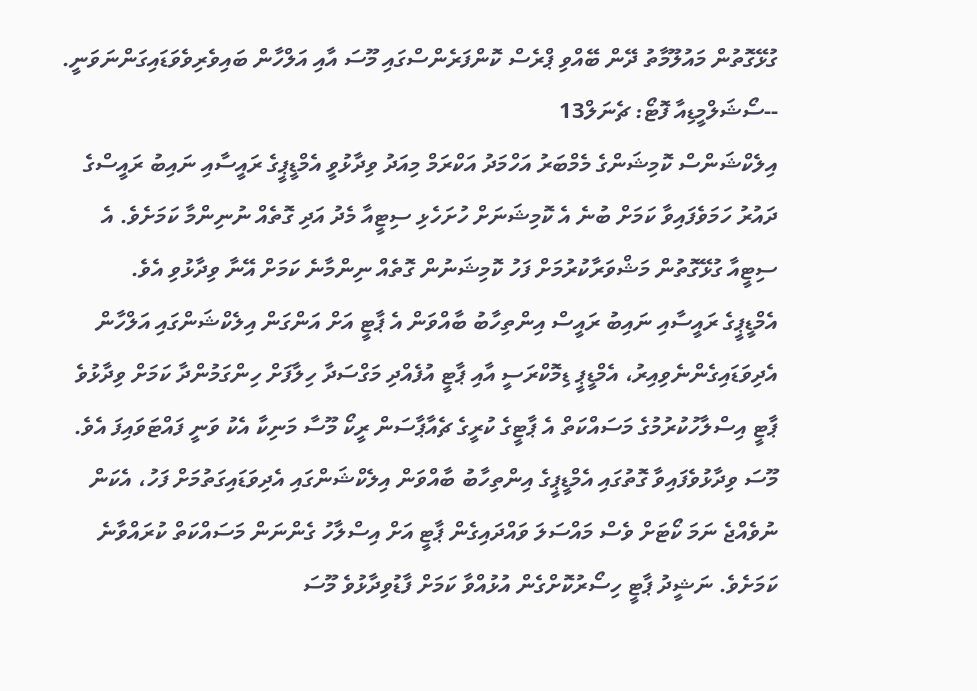ގުޅޭގޮތުން މައުލޫމާތު ދޭން ބޭއްވި ޕްރެސް ކޮންފަރެންސްގައި މޫސަ އާއި އަލްހާން ބައިވެރިވެވަޑައިގަންނަވަނީ. --ސޯޝަލްމީޑިއާ ފޮޓޯ: ޗެނަލް13
އިލެކްޝަންސް ކޮމިޝަންގެ މެމްބަރު އަހްމަދު އަކްރަމް މިއަދު ވިދާޅުވީ އެމްޑީޕީގެ ރައީސާއި ނައިބު ރައީސްގެ ދައުރު ހަމަވެފައިވާ ކަމަށް ބުނެ އެ ކޮމިޝަނަށް ހުށަހެޅި ސިޓީއާ މެދު އަދި ގޮތެއް ނުނިންމާ ކަމަށެވެ. އެ ސިޓީއާ ގުޅޭގޮތުން މަޝްވަރާކުރުމަށް ފަހު ކޮމިޝަނުން ގޮތެއް ނިންމާނެ ކަމަށް އޭނާ ވިދާޅުވި އެވެ.
އެމްޑީޕީގެ ރައީސާއި ނައިބު ރައީސް އިންތިހާބު ބާއްވަން އެ ޕާޓީ އަށް އަންގަން އިލެކްޝަންގައި އަލްހާން އެދިވަޑައިގެންނެވިއިރު، އެމްޑީޕީ ޑިމޮކްރަސީ އާއި ޕާޓީ އުފެއްދި މަގްސަދާ ހިލާފަށް ހިންގަމުންދާ ކަމަށް ވިދާޅުވެ ޕާޓީ އިސްލާހުކުރުމުގެ މަސައްކަތް އެ ޕާޓީގެ ކުރީގެ ޗެއާޕާސަން ރީކޯ މޫސާ މަނިކާ އެކު ވަނީ ފައްޓަވައިފަ އެވެ.
މޫސަ ވިދާޅުވެފައިވާ ގޮތުގައި އެމްޑީޕީގެ އިންތިހާބު ބާއްވަން އިލެކްޝަންގައި އެދިވަޑައިގަތުމަށް ފަހު، އެކަން ނުވެއްޖެ ނަމަ ކޯޓަށް ވެސް މައްސަލަ ވައްދައިގެން ޕާޓީ އަށް އިސްލާހު ގެންނަން މަސައްކަތް ކުރައްވާނެ ކަމަށެވެ. ނަޝީދު ޕާޓީ ހިސޯރުކޮށްގެން އުޅުއްވާ ކަމަށް ފާޑުވިދާޅުވެ މޫސަ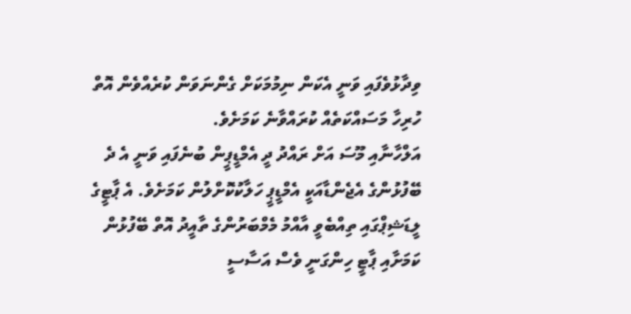ވިދާޅުވެފައި ވަނީ އެކަން ނިމުމަކަށް ގެންނަވަން ކުރެއްވެން އޮތް ހުރިހާ މަސައްކަތެއް ކުރައްވާނެ ކަމަށެވެ.
އަލްހާނާއި މޫސަ އަށް ރައްދު ދީ އެމްޑީޕީން ބުނެފައި ވަނީ އެ ދެ ބޭފުޅުންގެ އެޖެންޑާއަކީ އެމްޑީޕީ ހަލާކުކޮށްލުން ކަމަށެވެ. އެ ޕާޓީގެ ލީޑަޝިޕްގައި ތިއްބެވީ އާއްމު މެމްބަރުންގެ ތާއީދު އޮތް ބޭފުޅުން ކަމަށާއި ޕާޓީ ހިންގަނީ ވެސް އަސާސީ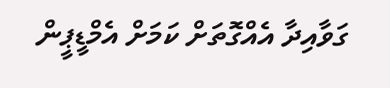ގަވާއިދާ އެއްގޮތަށް ކަމަށް އެމްޑީޕީން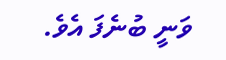ވަނީ ބުނެފަ އެވެ.